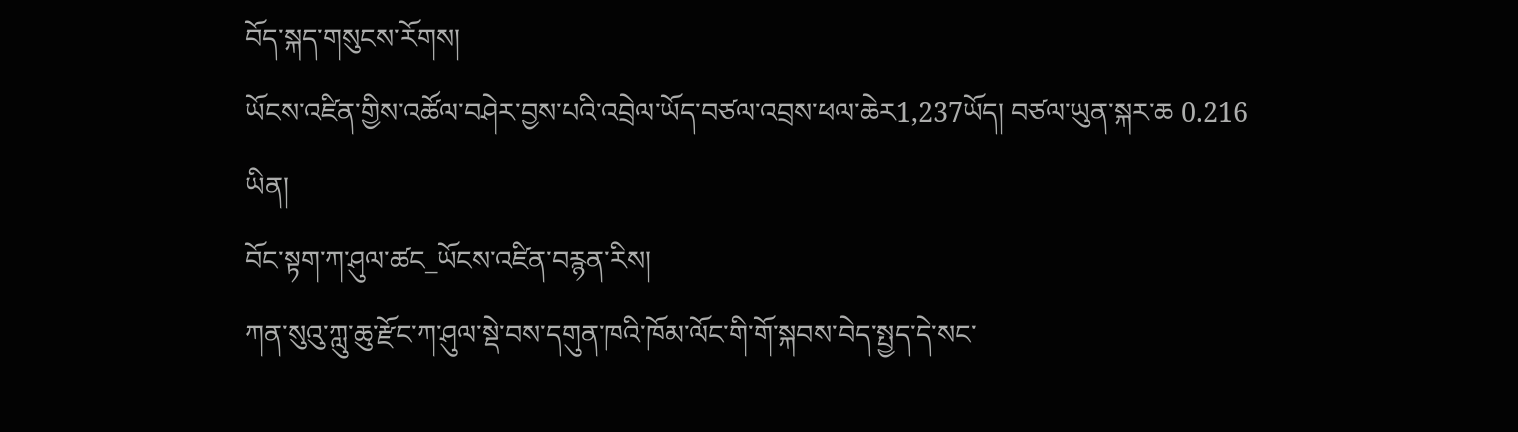བོད་སྐད་གསུངས་རོགས།
ཡོངས་འཛིན་གྱིས་འཚོལ་བཤེར་བྱས་པའི་འབྲེལ་ཡོད་བཙལ་འབྲས་ཕལ་ཆེར1,237ཡོད། བཙལ་ཡུན་སྐར་ཆ 0.216
ཡིན།
བོང་སྟག་ཀ་ཤུལ་ཚང_ཡོངས་འཛིན་བརྙན་རིས།
ཀན་སུའུ་ཀླུ་ཆུ་རྫོང་ཀ་ཤུལ་སྡེ་བས་དགུན་ཁའི་ཁོམ་ལོང་གི་གོ་སྐབས་བེད་སྤྱད་དེ་སང་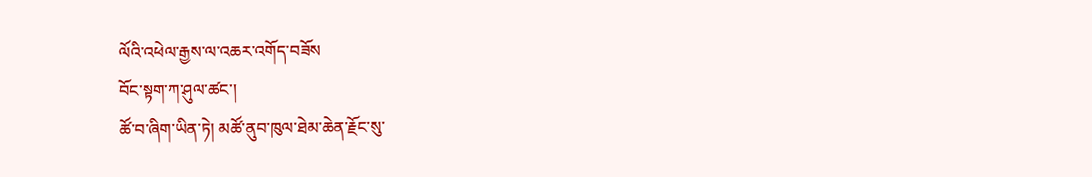ལོའི་འཕེལ་རྒྱས་ལ་འཆར་འགོད་བཟོས
བོང་སྟག་ཀ་ཤུལ་ཚང་།
ཚོ་བ་ཞིག་ཡིན་ཏེ། མཚོ་ནུབ་ཁུལ་ཐེམ་ཆེན་རྗོང་སུ་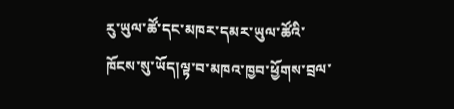རུ་ཡུལ་ཚོ་དང་མཁར་དམར་ཡུལ་ཚོའི་ཁོངས་སུ་ཡོད།ལྟ་བ་མཁའ་ཁྱབ་ཕྱོགས་བྲལ་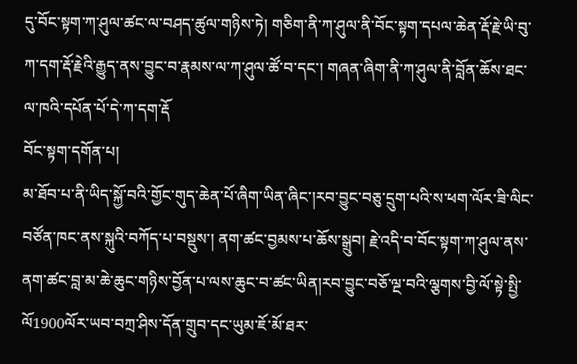དུ་བོང་སྟག་ཀ་ཤུལ་ཚང་ལ་བཤད་ཚུལ་གཉིས་ཏེ། གཅིག་ནི་ཀ་ཤུལ་ནི་བོང་སྟག་དཔལ་ཆེན་རྡོ་རྗེ་ཡི་བུ་ཀ་དག་རྡོ་རྗེའི་རྒྱུད་ནས་བྱུང་བ་རྣམས་ལ་ཀ་ཤུལ་ཚོ་བ་དང་། གཞན་ཞིག་ནི་ཀ་ཤུལ་ནི་བློན་ཆོས་ཐང་ལ་ཁའི་དཔོན་པོ་དེ་ཀ་དག་རྡོ
བོང་སྟག་དགོན་པ།
མ་ཐོབ་པ་ནི་ཡིད་སྐྱོ་བའི་གྱོང་གུད་ཆེན་པོ་ཞིག་ཡིན་ཞིང་།རབ་བྱུང་བཅུ་དྲུག་པའི་ས་ཕག་ལོར་ཟི་ལིང་བཙོན་ཁང་ནས་སྐུའི་བཀོད་པ་བསྡུས་། ནག་ཚང་བྱམས་པ་ཆོས་སྒྲུབ། རྗེ་འདི་བ་བོང་སྟག་ཀ་ཤུལ་ནས་ནག་ཚང་བླ་མ་ཆེ་ཆུང་གཉིས་བྱོན་པ་ལས་ཆུང་བ་ཚང་ཡིན།རབ་བྱུང་བཅོ་ལྔ་བའི་ལྕགས་བྱི་ལོ་སྟེ་སྤྱི་ལོ1900ལོར་ཡབ་བཀྲ་ཤིས་དོན་གྲུབ་དང་ཡུམ་ཇོ་མོ་ཐར་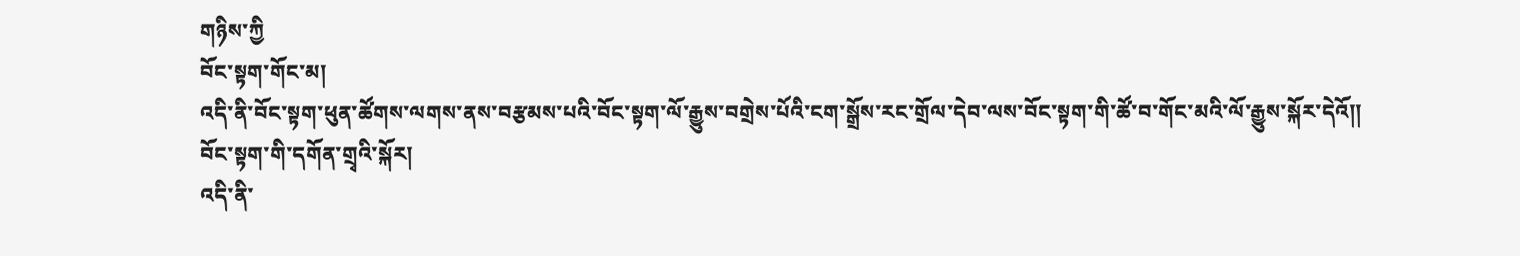གཉིས་ཀྱི
བོང་སྟག་གོང་མ།
འདི་ནི་བོང་སྟག་ཕུན་ཚོགས་ལགས་ནས་བརྩམས་པའི་བོང་སྟག་ལོ་རྒྱུས་བགྲེས་པོའི་ངག་སྒྲོས་རང་གྲོལ་དེབ་ལས་བོང་སྟག་གི་ཚོ་བ་གོང་མའི་ལོ་རྒྱུས་སྐོར་དེའོ།།
བོང་སྟག་གི་དགོན་གྲྭའི་སྐོར།
འདི་ནི་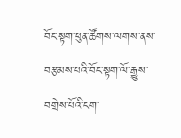བོང་སྟག་ཕུན་ཚོགས་ལགས་ནས་བརྩམས་པའི་བོང་སྟག་ལོ་རྒྱུས་བགྲེས་པོའི་ངག་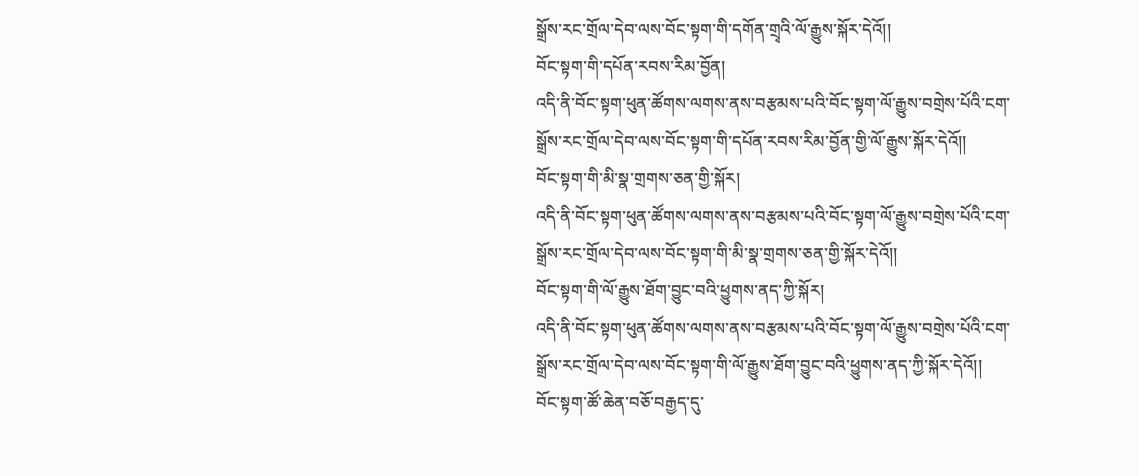སྒྲོས་རང་གྲོལ་དེབ་ལས་བོང་སྟག་གི་དགོན་གྲྭའི་ལོ་རྒྱུས་སྐོར་དེའོ།།
བོང་སྟག་གི་དཔོན་རབས་རིམ་བྱོན།
འདི་ནི་བོང་སྟག་ཕུན་ཚོགས་ལགས་ནས་བརྩམས་པའི་བོང་སྟག་ལོ་རྒྱུས་བགྲེས་པོའི་ངག་སྒྲོས་རང་གྲོལ་དེབ་ལས་བོང་སྟག་གི་དཔོན་རབས་རིམ་བྱོན་གྱི་ལོ་རྒྱུས་སྐོར་དེའོ།།
བོང་སྟག་གི་མི་སྣ་གྲགས་ཅན་གྱི་སྐོར།
འདི་ནི་བོང་སྟག་ཕུན་ཚོགས་ལགས་ནས་བརྩམས་པའི་བོང་སྟག་ལོ་རྒྱུས་བགྲེས་པོའི་ངག་སྒྲོས་རང་གྲོལ་དེབ་ལས་བོང་སྟག་གི་མི་སྣ་གྲགས་ཅན་གྱི་སྐོར་དེའོ།།
བོང་སྟག་གི་ལོ་རྒྱུས་ཐོག་བྱུང་བའི་ཕྱུགས་ནད་ཀྱི་སྐོར།
འདི་ནི་བོང་སྟག་ཕུན་ཚོགས་ལགས་ནས་བརྩམས་པའི་བོང་སྟག་ལོ་རྒྱུས་བགྲེས་པོའི་ངག་སྒྲོས་རང་གྲོལ་དེབ་ལས་བོང་སྟག་གི་ལོ་རྒྱུས་ཐོག་བྱུང་བའི་ཕྱུགས་ནད་ཀྱི་སྐོར་དེའོ།།
བོང་སྟག་ཚོ་ཆེན་བཅོ་བརྒྱད་དུ་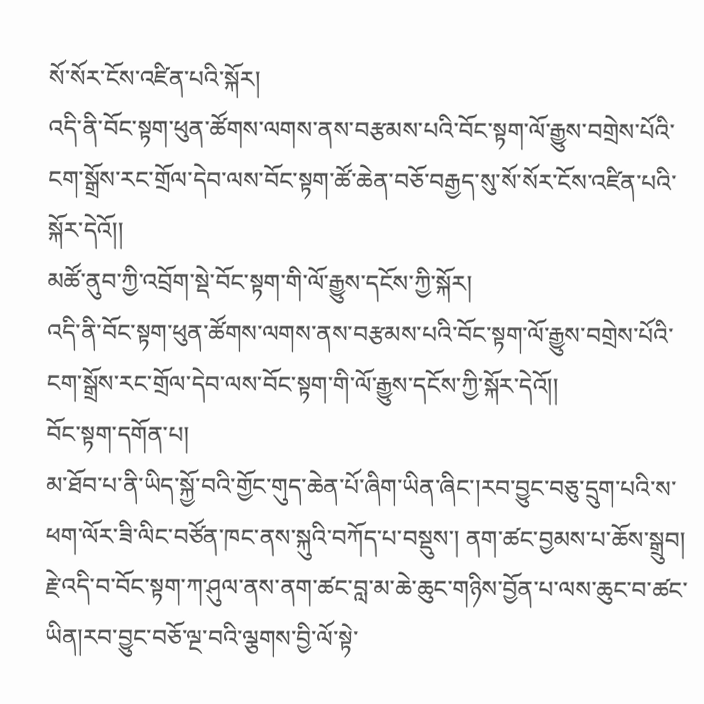སོ་སོར་ངོས་འཛིན་པའི་སྐོར།
འདི་ནི་བོང་སྟག་ཕུན་ཚོགས་ལགས་ནས་བརྩམས་པའི་བོང་སྟག་ལོ་རྒྱུས་བགྲེས་པོའི་ངག་སྒྲོས་རང་གྲོལ་དེབ་ལས་བོང་སྟག་ཚོ་ཆེན་བཅོ་བརྒྱད་སུ་སོ་སོར་ངོས་འཛིན་པའི་སྐོར་དེའོ།།
མཚོ་ནུབ་ཀྱི་འབྲོག་སྡེ་བོང་སྟག་གི་ལོ་རྒྱུས་དངོས་ཀྱི་སྐོར།
འདི་ནི་བོང་སྟག་ཕུན་ཚོགས་ལགས་ནས་བརྩམས་པའི་བོང་སྟག་ལོ་རྒྱུས་བགྲེས་པོའི་ངག་སྒྲོས་རང་གྲོལ་དེབ་ལས་བོང་སྟག་གི་ལོ་རྒྱུས་དངོས་ཀྱི་སྐོར་དེའོ།།
བོང་སྟག་དགོན་པ།
མ་ཐོབ་པ་ནི་ཡིད་སྐྱོ་བའི་གྱོང་གུད་ཆེན་པོ་ཞིག་ཡིན་ཞིང་།རབ་བྱུང་བཅུ་དྲུག་པའི་ས་ཕག་ལོར་ཟི་ལིང་བཙོན་ཁང་ནས་སྐུའི་བཀོད་པ་བསྡུས་། ནག་ཚང་བྱམས་པ་ཆོས་སྒྲུབ། རྗེ་འདི་བ་བོང་སྟག་ཀ་ཤུལ་ནས་ནག་ཚང་བླ་མ་ཆེ་ཆུང་གཉིས་བྱོན་པ་ལས་ཆུང་བ་ཚང་ཡིན།རབ་བྱུང་བཅོ་ལྔ་བའི་ལྕགས་བྱི་ལོ་སྟེ་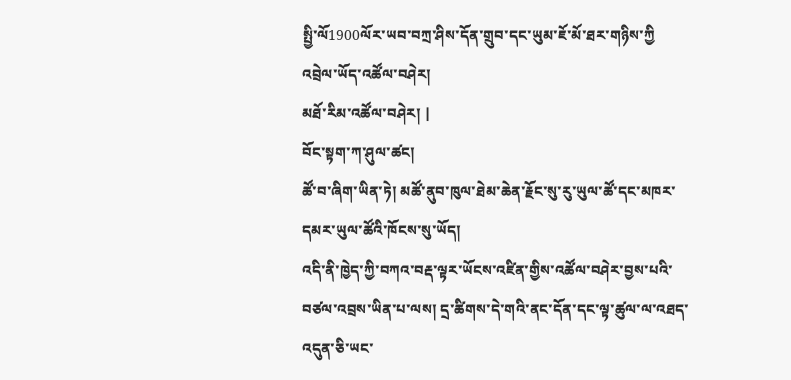སྤྱི་ལོ1900ལོར་ཡབ་བཀྲ་ཤིས་དོན་གྲུབ་དང་ཡུམ་ཇོ་མོ་ཐར་གཉིས་ཀྱི
འབྲེལ་ཡོད་འཚོལ་བཤེར།
མཐོ་རིམ་འཚོལ་བཤེར། |
བོང་སྟག་ཀ་ཤུལ་ཚང།
ཚོ་བ་ཞིག་ཡིན་ཏེ། མཚོ་ནུབ་ཁུལ་ཐེམ་ཆེན་རྗོང་སུ་རུ་ཡུལ་ཚོ་དང་མཁར་དམར་ཡུལ་ཚོའི་ཁོངས་སུ་ཡོད།
འདི་ནི་ཁྱེད་ཀྱི་བཀའ་བརྡ་ལྟར་ཡོངས་འཛིན་གྱིས་འཚོལ་བཤེར་བྱས་པའི་བཙལ་འབྲས་ཡིན་པ་ལས། དྲ་ཚིགས་དེ་གའི་ནང་དོན་དང་ལྟ་ཚུལ་ལ་འཐད་འདུན་ཅི་ཡང་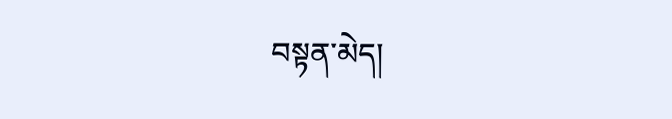བསྟན་མེད།